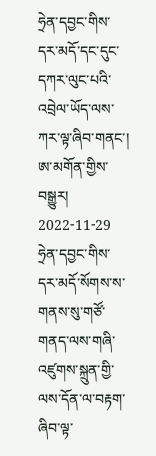ཧྲེན་དབྱང་གིས་དར་མདོ་དང་དུང་དཀར་ལུང་པའི་འབྲེལ་ཡོད་ལས་ཀར་ལྟ་ཞིབ་གནང་།
ཨ་མགོན་གྱིས་བསྒྱུར།        2022-11-29
ཧྲེན་དབྱང་གིས་དར་མདོ་སོགས་ས་གནས་སུ་གཙོ་གནད་ལས་གཞི་འཛུགས་སྐྲུན་གྱི་ལས་དོན་ལ་བརྟག་ཞིབ་ལྟ་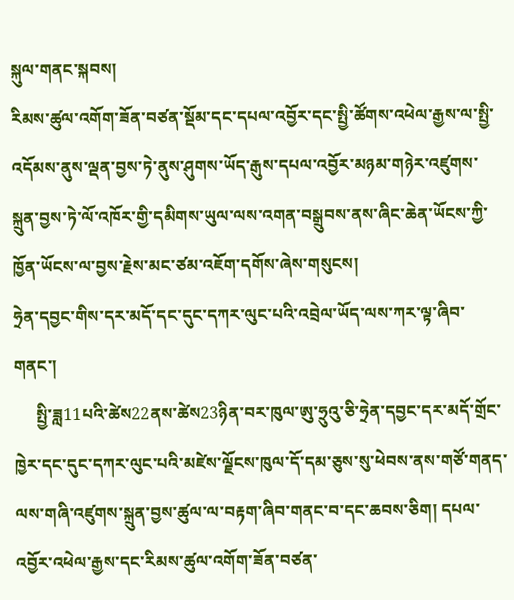སྐུལ་གནང་སྐབས།
རིམས་ཚུལ་འགོག་ཟོན་བཙན་སྡོམ་དང་དཔལ་འབྱོར་དང་སྤྱི་ཚོགས་འཕེལ་རྒྱས་ལ་སྤྱི་འདོམས་ནུས་ལྡན་བྱས་ཏེ་ནུས་ཤུགས་ཡོད་རྒུས་དཔལ་འབྱོར་མཉམ་གཉེར་འཛུགས་སྐྲུན་བྱས་ཏེ་ལོ་འཁོར་གྱི་དམིགས་ཡུལ་ལས་འགན་བསྒྲུབས་ནས་ཞིང་ཆེན་ཡོངས་ཀྱི་ཁྱོན་ཡོངས་ལ་བྱས་རྗེས་མང་ཙམ་འཇོག་དགོས་ཞེས་གསུངས།
ཧྲེན་དབྱང་གིས་དར་མདོ་དང་དུང་དཀར་ལུང་པའི་འབྲེལ་ཡོད་ལས་ཀར་ལྟ་ཞིབ་གནང་།
     སྤྱི་ཟླ11པའི་ཚེས22ནས་ཚེས23ཉིན་བར་ཁུལ་ཨུ་ཧྲུའུ་ཅི་ཧྲེན་དབྱང་དར་མདོ་གྲོང་ཁྱེར་དང་དུང་དཀར་ལུང་པའི་མཛེས་ལྗོངས་ཁུལ་དོ་དམ་ཅུས་སུ་ཕེབས་ནས་གཙོ་གནད་ལས་གཞི་འཛུགས་སྐྲུན་བྱས་ཚུལ་ལ་བརྟག་ཞིབ་གནང་བ་དང་ཆབས་ཅིག། དཔལ་འབྱོར་འཕེལ་རྒྱས་དང་རིམས་ཚུལ་འགོག་ཟོན་བཙན་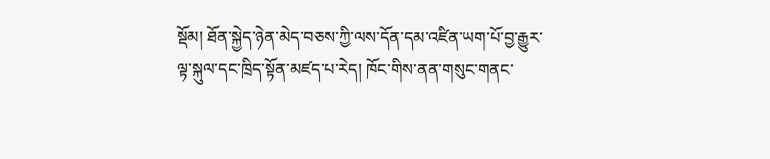སྡོམ། ཐོན་སྐྱེད་ཉེན་མེད་བཅས་ཀྱི་ལས་དོན་དམ་འཛིན་ཡག་པོ་བྱ་རྒྱུར་ལྟ་སྐུལ་དང་ཁྲིད་སྟོན་མཛད་པ་རེད། ཁོང་གིས་ནན་གསུང་གནང་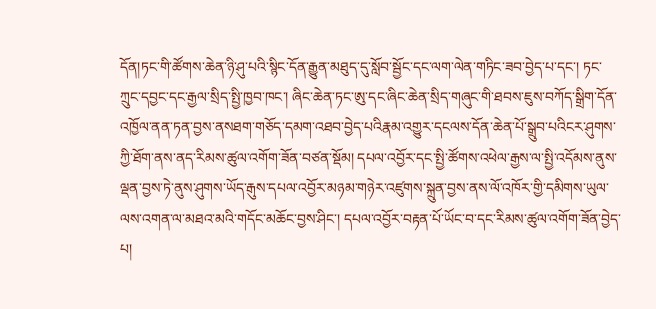དོན།ཏང་གི་ཚོགས་ཆེན་ཉི་ཤུ་པའི་སྙིང་དོན་རྒྱུན་མཐུད་དུ་སློབ་སྦྱོང་དང་ལག་ལེན་གཏིང་ཟབ་བྱེད་པ་དང་། ཏང་ཀྲུང་དབྱང་དང་རྒྱལ་སྲིད་སྤྱི་ཁྱབ་ཁང་། ཞིང་ཆེན་ཏང་ཨུ་དང་ཞིང་ཆེན་སྲིད་གཞུང་གི་ཐབས་ཇུས་བཀོད་སྒྲིག་དོན་འཁྱོལ་ནན་ཏན་བྱས་ནསཐག་གཅོད་དམག་འཐབ་བྱེད་པའིརྣམ་འགྱུར་དངལས་དོན་ཆེན་པོ་སྒྲུབ་པའིངར་ཤུགས་ཀྱི་ཐོག་ནས་ནད་རིམས་ཚུལ་འགོག་ཟོན་བཙན་སྡོམ། དཔལ་འབྱོར་དང་སྤྱི་ཚོགས་འཕེལ་རྒྱས་ལ་སྤྱི་འདོམས་ནུས་ལྡན་བྱས་ཏེ་ནུས་ཤུགས་ཡོད་རྒུས་དཔལ་འབྱོར་མཉམ་གཉེར་འཛུགས་སྐྲུན་བྱས་ནས་ལོ་འཁོར་གྱི་དམིགས་ཡུལ་ལས་འགན་ལ་མཐའ་མའི་གདོང་མཆོང་བྱས་ཤིང་། དཔལ་འབྱོར་བརྟན་པོ་ཡོང་བ་དང་རིམས་ཚུལ་འགོག་ཟོན་བྱེད་པ།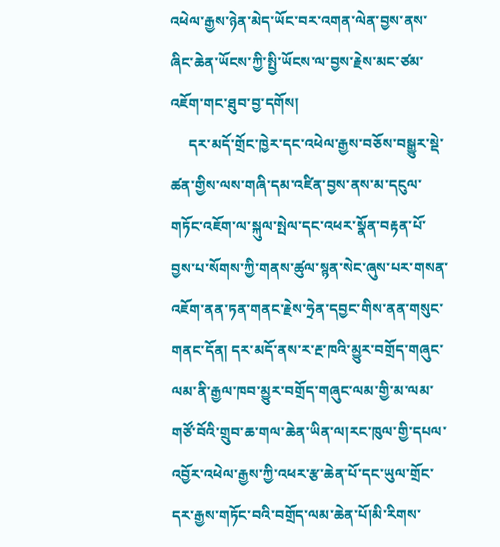འཕེལ་རྒྱས་ཉེན་མེད་ཡོང་བར་འགན་ལེན་བྱས་ནས་ཞིང་ཆེན་ཡོངས་ཀྱི་སྤྱི་ཡོངས་ལ་བྱས་རྗེས་མང་ཙམ་འཇོག་གང་ཐུབ་བྱ་དགོས།
     དར་མདོ་གྲོང་ཁྱེར་དང་འཕེལ་རྒྱས་བཅོས་བསྒྱུར་སྡེ་ཚན་གྱིས་ལས་གཞི་དམ་འཛིན་བྱས་ནས་མ་དངུལ་གཏོང་འཇོག་ལ་སྐུལ་སྤེལ་དང་འཕར་སྣོན་བརྟན་པོ་བྱས་པ་སོགས་ཀྱི་གནས་ཚུལ་སྙན་སེང་ཞུས་པར་གསན་འཇོག་ནན་ཏན་གནང་རྗེས་ཧྲེན་དབྱང་གིས་ནན་གསུང་གནང་དོན། དར་མདོ་ནས་ར་རྔ་ཁའི་མྱུར་བགྲོད་གཞུང་ལམ་ནི་རྒྱལ་ཁབ་མྱུར་བགྲོད་གཞུང་ལམ་གྱི་མ་ལམ་གཙོ་བོའི་གྲུབ་ཆ་གལ་ཆེན་ཡིན་ལ།རང་ཁུལ་གྱི་དཔལ་འབྱོར་འཕེལ་རྒྱས་ཀྱི་འཕར་རྩ་ཆེན་པོ་དང་ཡུལ་གྲོང་དར་རྒྱས་གཏོང་བའི་བགྲོད་ལམ་ཆེན་པོ།མི་རིགས་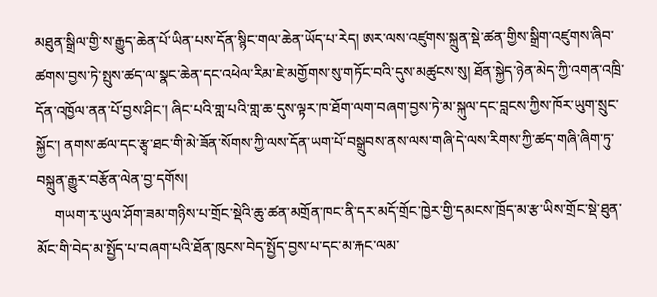མཐུན་སྒྲིལ་གྱི་ས་རྒྱུད་ཆེན་པོ་ཡིན་པས་དོན་སྙིང་གལ་ཆེན་ཡོད་པ་རེད། ཨར་ལས་འཛུགས་སྐྲུན་སྡེ་ཚན་གྱིས་སྒྲིག་འཛུགས་ཞིབ་ཚགས་བྱས་ཏེ་སྤུས་ཚད་ལ་སྣང་ཆེན་དང་འཕེལ་རིམ་ཇེ་མགྱོགས་སུ་གཏོང་བའི་དུས་མཚུངས་སུ། ཐོན་སྐྱེད་ཉེན་མེད་ཀྱི་འགན་འཁྲི་དོན་འཁྱོལ་ནན་པོ་བྱས་ཤིང་། ཞིང་པའི་གླ་པའི་གླ་ཆ་དུས་ལྟར་ཁ་ཐོག་ལག་བཞག་བྱས་ཏེ་མ་སྐུལ་དང་བླངས་ཀྱིས་ཁོར་ཡུག་སྲུང་སྐྱོང་། ནགས་ཚལ་དང་རྩྭ་ཐང་གི་མེ་ཟོན་སོགས་ཀྱི་ལས་དོན་ཡག་པོ་བསྒྲུབས་ནས་ལས་གཞི་དེ་ལས་རིགས་ཀྱི་ཚད་གཞི་ཞིག་ཏུ་བསྐྲུན་རྒྱུར་བརྩོན་ལེན་བྱ་དགོས།
     གཡག་རྭ་ཡུལ་ཤོག་ཟམ་གཉིས་པ་གྲོང་སྡེའི་ཆུ་ཚན་མགྲོན་ཁང་ནི་དར་མདོ་གྲོང་ཁྱེར་གྱི་དམངས་ཁྲོད་མ་རྩ་ཡིས་གྲོང་སྡེ་ཐུན་མོང་གི་བེད་མ་སྤྱོད་པ་བཞག་པའི་ཐོན་ཁུངས་བེད་སྤྱོད་བྱས་པ་དང་མ་རྐང་ལམ་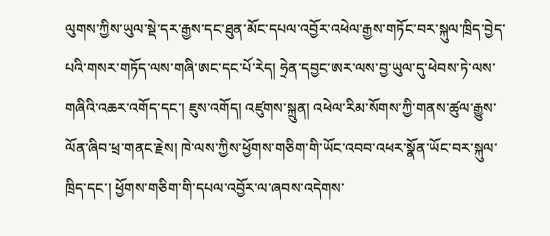ལུགས་ཀྱིས་ཡུལ་སྡེ་དར་རྒྱས་དང་ཐུན་མོང་དཔལ་འབྱོར་འཕེལ་རྒྱས་གཏོང་བར་སྐུལ་ཁྲིད་བྱེད་པའི་གསར་གཏོད་ལས་གཞི་ཨང་དང་པོ་རེད། ཧྲེན་དབྱང་ཨར་ལས་བྱ་ཡུལ་དུ་ཕེབས་ཏེ་ལས་གཞིའི་འཆར་འགོད་དང་། ཇུས་འགོད། འཛུགས་སྐྲུན། འཕེལ་རིམ་སོགས་ཀྱི་གནས་ཚུལ་རྒྱུས་ལོན་ཞིབ་ཕྲ་གནང་རྗེས། ཁེ་ལས་ཀྱིས་ཕྱོགས་གཅིག་གི་ཡོང་འབབ་འཕར་སྣོན་ཡོང་བར་སྐུལ་ཁྲིད་དང་། ཕྱོགས་གཅིག་གི་དཔལ་འབྱོར་ལ་ཞབས་འདེགས་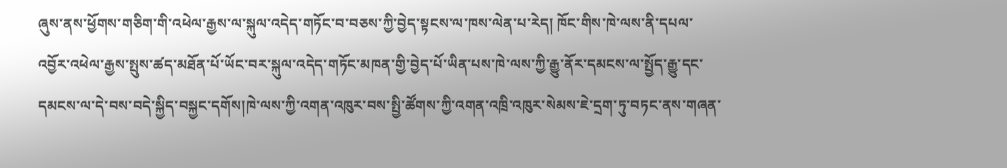ཞུས་ནས་ཕྱོགས་གཅིག་གི་འཕེལ་རྒྱས་ལ་སྐུལ་འདེད་གཏོང་བ་བཅས་ཀྱི་བྱེད་སྟངས་ལ་ཁས་ལེན་པ་རེད། ཁོང་གིས་ཁེ་ལས་ནི་དཔལ་འབྱོར་འཕེལ་རྒྱས་སྤུས་ཚད་མཐོན་པོ་ཡོང་བར་སྐུལ་འདེད་གཏོང་མཁན་གྱི་བྱེད་པོ་ཡིན་པས་ཁེ་ལས་ཀྱི་རྒྱུ་ནོར་དམངས་ལ་སྤྱོད་རྒྱུ་དང་དམངས་ལ་དེ་བས་བདེ་སྐྱིད་བསྐྱང་དགོས།ཁེ་ལས་ཀྱི་འགན་འཁུར་བས་སྤྱི་ཚོགས་ཀྱི་འགན་འཁྲི་འཁུར་སེམས་ཇེ་དྲག་ཏུ་བཏང་ནས་གཞན་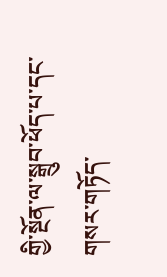གྱི་སྔོན་ལ་སྒྲུབ་ཕོད་པ་དང་གསར་གཏོད་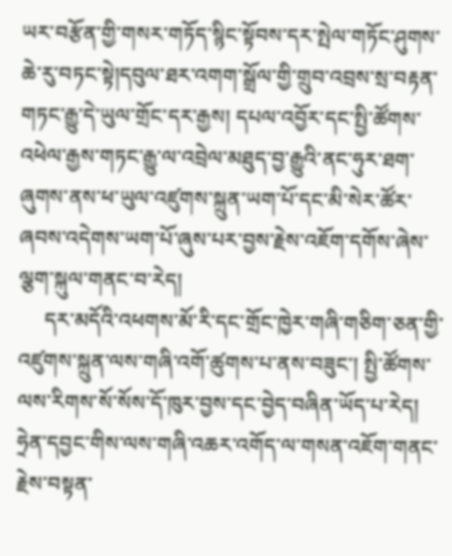ཡར་བརྩོན་གྱི་གསར་གཏོད་སྙིང་སྟོབས་དར་སྤེལ་གཏོང་ཤུགས་ཆེ་རུ་བཏང་སྟེ།དབུལ་ཐར་འགག་སྒྲོལ་གྱི་གྲུབ་འབྲས་སྲ་བརྟན་གཏང་རྒྱུ་དེ་ཡུལ་གྲོང་དར་རྒྱས། དཔལ་འབྱོར་དང་སྤྱི་ཚོགས་འཕེལ་རྒྱས་གཏང་རྒྱུ་ལ་འབྲེལ་མཐུད་བྱ་རྒྱུའི་ནང་ཧུར་ཐག་ཞུགས་ནས་ཕ་ཡུལ་འཛུགས་སྐྲུན་ཡག་པོ་དང་མི་སེར་ཚོར་ཞབས་འདེགས་ཡག་པོ་ཞུས་པར་བྱས་རྗེས་འཇོག་དགོས་ཞེས་ལྕག་སྐུལ་གནང་བ་རེད།
     དར་མདོའི་འཕགས་མོ་རི་དང་གྲོང་ཁྱེར་གཞི་གཅིག་ཅན་གྱི་འཛུགས་སྐྲུན་ལས་གཞི་འགོ་ཚུགས་པ་ནས་བཟུང་། སྤྱི་ཚོགས་ལས་རིགས་སོ་སོས་དོ་ཁུར་བྱས་དང་བྱེད་བཞིན་ཡོད་པ་རེད། ཧྲེན་དབྱང་གིས་ལས་གཞི་འཆར་འགོད་ལ་གསན་འཇོག་གནང་རྗེས་བསྟན་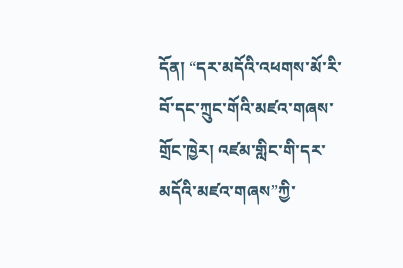དོན། “དར་མདོའི་འཕགས་མོ་རི་བོ་དང་ཀྲུང་གོའི་མཛའ་གཞས་གྲོང་ཁྱེར། འཛམ་གླིང་གི་དར་མདོའི་མཛའ་གཞས”ཀྱི་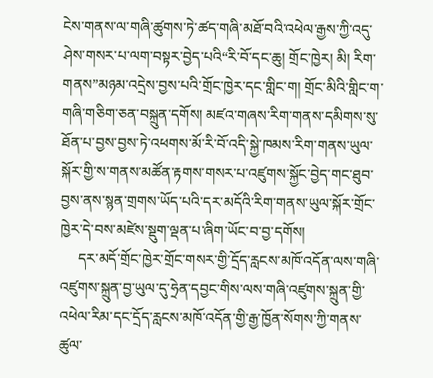ངེས་གནས་ལ་གཞི་ཚུགས་ཏེ་ཚད་གཞི་མཐོ་བའི་འཕེལ་རྒྱས་ཀྱི་འདུ་ཤེས་གསར་པ་ལག་བསྟར་བྱེད་པའི“རི་བོ་དང་ཆུ། གྲོང་ཁྱེར། མི། རིག་གནས”མཉམ་འདྲེས་བྱས་པའི་གྲོང་ཁྱེར་དང་གླིང་ག། གྲོང་མིའི་གླིང་ག་གཞི་གཅིག་ཅན་བསྐྲུན་དགོས། མཛའ་གཞས་རིག་གནས་དམིགས་སུ་ཐོན་པ་བྱས་བྱས་ཏེ་འཕགས་མོ་རི་བོ་འདི་སྐྱེ་ཁམས་རིག་གནས་ཡུལ་སྐོར་གྱི་ས་གནས་མཚོན་རྟགས་གསར་པ་འཛུགས་སྐྱོང་བྱེད་གང་ཐུབ་བྱས་ནས་སྙན་གྲགས་ཡོད་པའི་དར་མདོའི་རིག་གནས་ཡུལ་སྐོར་གྲོང་ཁྱེར་དེ་བས་མཛེས་སྡུག་ལྡན་པ་ཞིག་ཡོང་བ་བྱ་དགོས།
     དར་མདོ་གྲོང་ཁྱེར་གྲོང་གསར་གྱི་དྲོད་རླངས་མཁོ་འདོན་ལས་གཞི་འཛུགས་སྐྲུན་བྱ་ཡུལ་དུ་ཧྲེན་དབྱང་གིས་ལས་གཞི་འཛུགས་སྐྲུན་གྱི་འཕེལ་རིམ་དང་དྲོད་རླངས་མཁོ་འདོན་གྱི་རྒྱ་ཁྱོན་སོགས་ཀྱི་གནས་ཚུལ་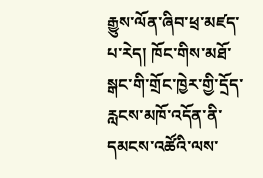རྒྱུས་ལོན་ཞིབ་ཕྲ་མཛད་པ་རེད། ཁོང་གིས་མཐོ་སྒང་གི་གྲོང་ཁྱེར་གྱི་དྲོད་རླངས་མཁོ་འདོན་ནི་དམངས་འཚོའི་ལས་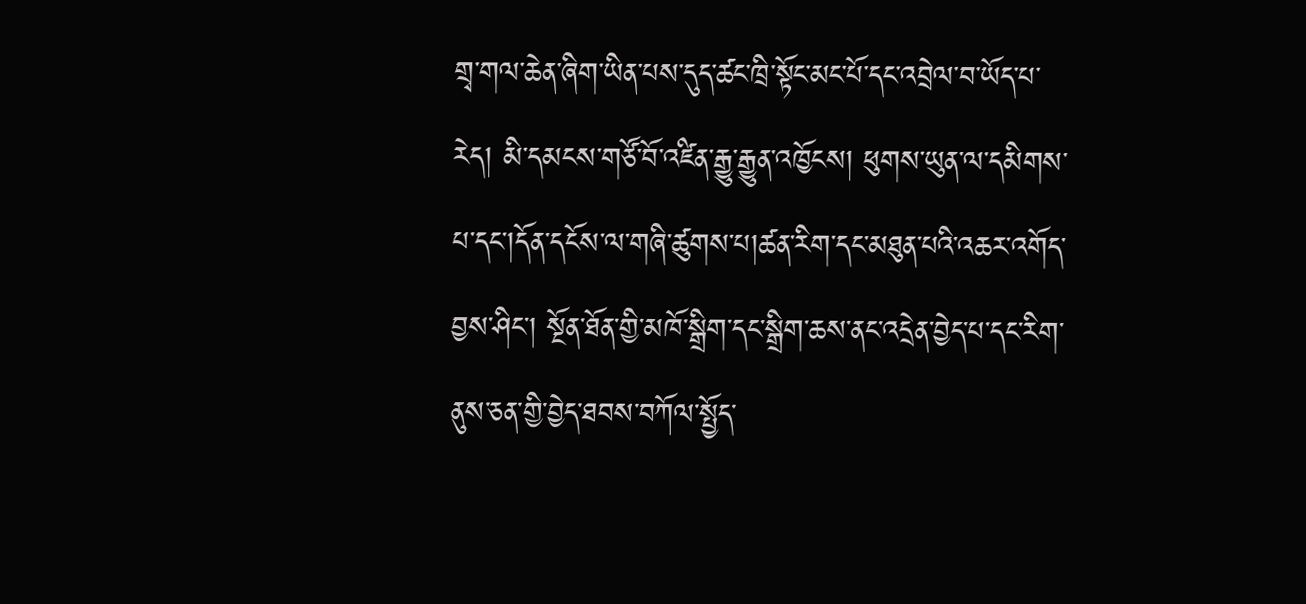གྲྭ་གལ་ཆེན་ཞིག་ཡིན་པས་དུད་ཚང་ཁྲི་སྟོང་མང་པོ་དང་འབྲེལ་བ་ཡོད་པ་རེད། མི་དམངས་གཙོ་བོ་འཛིན་རྒྱུ་རྒྱུན་འཁྱོངས། ཕུགས་ཡུན་ལ་དམིགས་པ་དང་།དོན་དངོས་ལ་གཞི་ཚུགས་པ།ཚན་རིག་དང་མཐུན་པའི་འཆར་འགོད་བྱས་ཤིང་། སྔོན་ཐོན་གྱི་མཁོ་སྒྲིག་དང་སྒྲིག་ཆས་ནང་འདྲེན་བྱེད་པ་དང་རིག་ནུས་ཅན་གྱི་བྱེད་ཐབས་བཀོལ་སྤྱོད་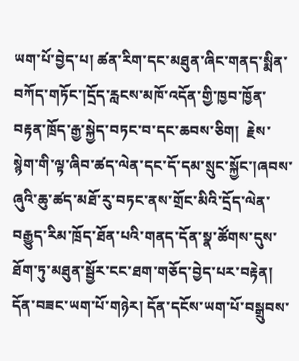ཡག་པོ་བྱེད་པ། ཚན་རིག་དང་མཐུན་ཞིང་གནད་སྨིན་བཀོད་གཏོང་།དྲོད་རླངས་མཁོ་འདོན་གྱི་ཁྱབ་ཁྱོན་བརྟན་ཁྲོད་རྒྱ་སྐྱེད་བཏང་བ་དང་ཆབས་ཅིག།  རྗེས་སྙེག་གི་ལྟ་ཞིབ་ཚད་ལེན་དང་དོ་དམ་སྲུང་སྐྱོང་།ཞབས་ཞུའི་ཆུ་ཚད་མཐོ་རུ་བཏང་ནས་གྲོང་མིའི་དྲོད་ལེན་བརྒྱུད་རིམ་ཁྲོད་ཐོན་པའི་གནད་དོན་སྣ་ཚོགས་དུས་ཐོག་ཏུ་མཐུན་སྦྱོར་ངང་ཐག་གཅོད་བྱེད་པར་བརྟེན། དོན་བཟང་ཡག་པོ་གཉེར། དོན་དངོས་ཡག་པོ་བསྒྲུབས་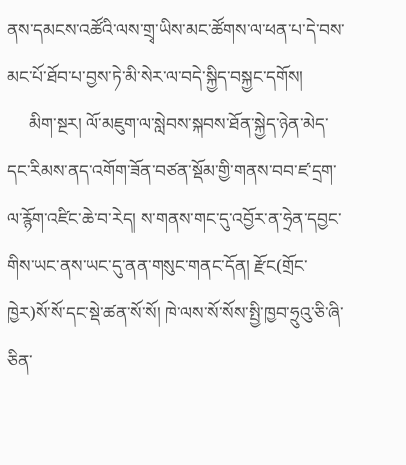ནས་དམངས་འཚོའི་ལས་གྲྭ་ཡིས་མང་ཚོགས་ལ་ཕན་པ་དེ་བས་མང་པོ་ཐོབ་པ་བྱས་ཏེ་མི་སེར་ལ་བདེ་སྐྱིད་བསྐྱང་དགོས།
     མིག་སྔར། ལོ་མཇུག་ལ་སླེབས་སྐབས་ཐོན་སྐྱེད་ཉེན་མེད་དང་རིམས་ནད་འགོག་ཟོན་བཙན་སྡོམ་གྱི་གནས་བབ་ཛ་དྲག་ལ་རྙོག་འཛིང་ཆེ་བ་རེད། ས་གནས་གང་དུ་འབྱོར་ན་ཧྲེན་དབྱང་གིས་ཡང་ནས་ཡང་དུ་ནན་གསུང་གནང་དོན། རྫོང(གྲོང་ཁྱེར)སོ་སོ་དང་སྡེ་ཚན་སོ་སོ། ཁེ་ལས་སོ་སོས་སྤྱི་ཁྱབ་ཧྲུའུ་ཅི་ཞི་ཅིན་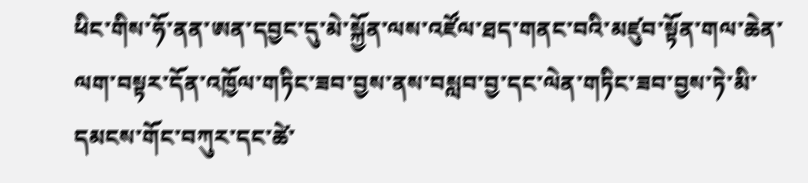ཕིང་གིས་ཧོ་ནན་ཨན་དབྱང་དུ་མེ་སྐྱོན་ལས་འཛོལ་ཐད་གནང་བའི་མཛུབ་སྟོན་གལ་ཆེན་ལག་བསྟར་དོན་འཁྱོལ་གཏིང་ཟབ་བྱས་ནས་བསླབ་བྱ་དང་ལེན་གཏིང་ཟབ་བྱས་ཏེ་མི་དམངས་གོང་བཀུར་དང་ཚེ་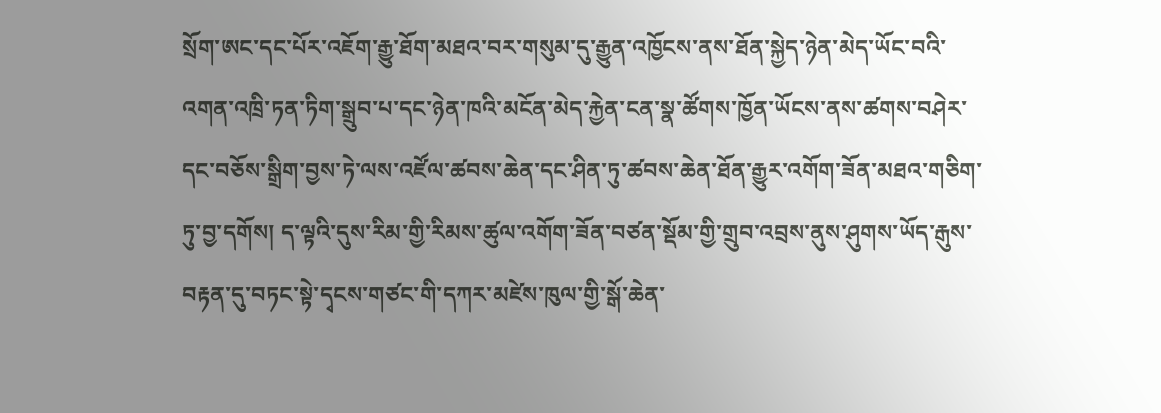སྲོག་ཨང་དང་པོར་འཇོག་རྒྱུ་ཐོག་མཐའ་བར་གསུམ་དུ་རྒྱུན་འཁྱོངས་ནས་ཐོན་སྐྱེད་ཉེན་མེད་ཡོང་བའི་འགན་འཁྲི་ཏན་ཏིག་སྒྲུབ་པ་དང་ཉེན་ཁའི་མངོན་མེད་རྐྱེན་ངན་སྣ་ཚོགས་ཁྱོན་ཡོངས་ནས་ཚགས་བཤེར་དང་བཅོས་སྒྲིག་བྱས་ཏེ་ལས་འཛོལ་ཚབས་ཆེན་དང་ཤིན་ཏུ་ཚབས་ཆེན་ཐོན་རྒྱུར་འགོག་ཟོན་མཐའ་གཅིག་ཏུ་བྱ་དགོས། ད་ལྟའི་དུས་རིམ་གྱི་རིམས་ཚུལ་འགོག་ཟོན་བཙན་སྡོམ་གྱི་གྲུབ་འབྲས་ནུས་ཤུགས་ཡོད་རྒུས་བརྟན་དུ་བཏང་སྟེ་དྭངས་གཙང་གི་དཀར་མཛེས་ཁུལ་གྱི་སྒོ་ཆེན་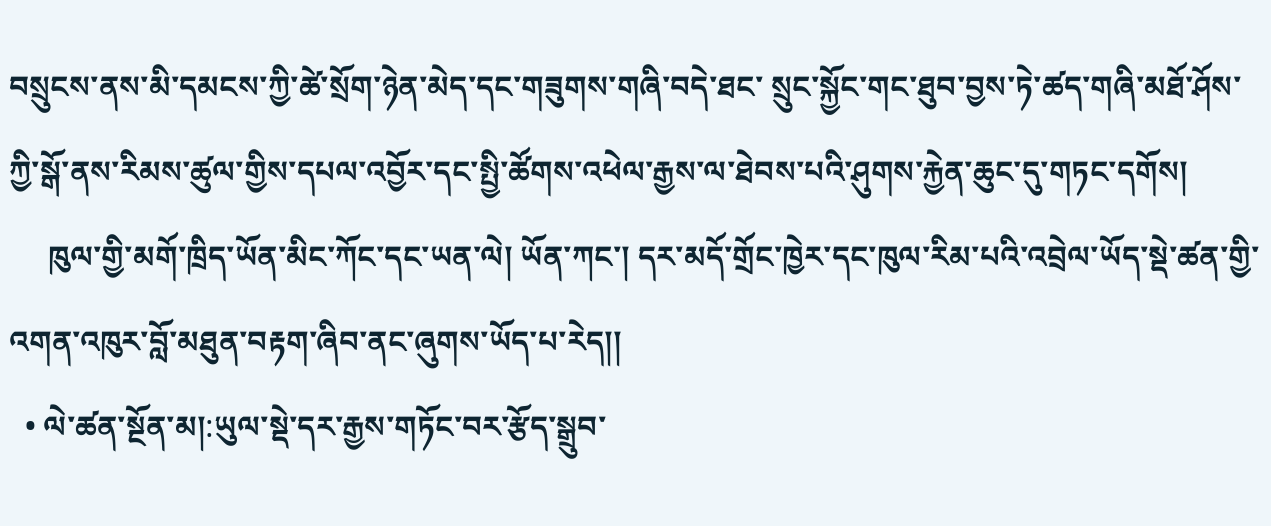བསྲུངས་ནས་མི་དམངས་ཀྱི་ཚེ་སྲོག་ཉེན་མེད་དང་གཟུགས་གཞི་བདེ་ཐང་ སྲུང་སྐྱོང་གང་ཐུབ་བྱས་ཏེ་ཚད་གཞི་མཐོ་ཤོས་ཀྱི་སྒོ་ནས་རིམས་ཚུལ་གྱིས་དཔལ་འབྱོར་དང་སྤྱི་ཚོགས་འཕེལ་རྒྱས་ལ་ཐེབས་པའི་ཤུགས་རྐྱེན་ཆུང་དུ་གཏང་དགོས།
     ཁུལ་གྱི་མགོ་ཁྲིད་ཡོན་མིང་ཀོང་དང་ཡན་ལེ། ཡོན་ཀང་། དར་མདོ་གྲོང་ཁྱེར་དང་ཁུལ་རིམ་པའི་འབྲེལ་ཡོད་སྡེ་ཚན་གྱི་འགན་འཁུར་བློ་མཐུན་བརྟག་ཞིབ་ནང་ཞུགས་ཡོད་པ་རེད།།
  • ལེ་ཚན་སྔོན་མ།:ཡུལ་སྡེ་དར་རྒྱས་གཏོང་བར་རྩོད་སྒྲུབ་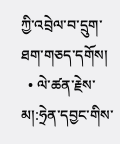ཀྱི་འབྲེལ་བ་དྲུག་ཐག་གཅད་དགོས།
  • ལེ་ཚན་རྗེས་མ།:ཧྲེན་དབྱང་གིས་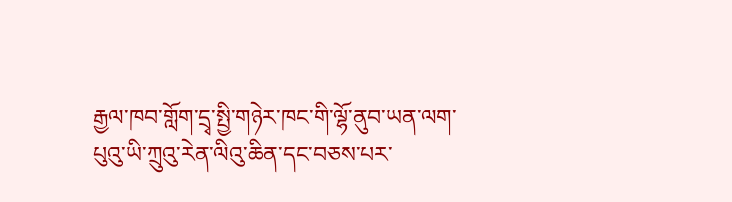རྒྱལ་ཁབ་གློག་དྲྭ་སྤྱི་གཉེར་ཁང་གི་ལྷོ་ནུབ་ཡན་ལག་པུའུ་ཡི་ཀྲུའུ་རེན་ལིའུ་ཆིན་དང་བཅས་པར་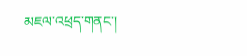མཇལ་འཕྲད་གནང་།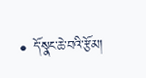• དོ་སྣང་ཆེ་བའི་རྩོམ།